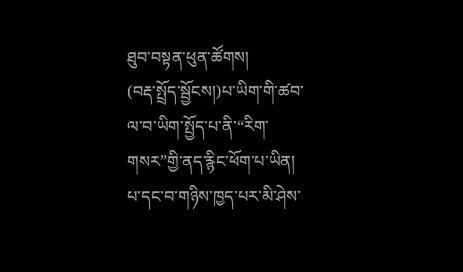ཐུབ་བསྟན་ཕུན་ཚོགས།
(བརྡ་སྤྲོད་སྦྱོངས།)པ་ཡིག་གི་ཚབ་ལ་བ་ཡིག་སྤྱོད་པ་ནི་“རིག་གསར”གྱི་ནད་རྙིང་ཕོག་པ་ཡིན།
པ་དང་བ་གཉིས་ཁྱད་པར་མི་ཤེས་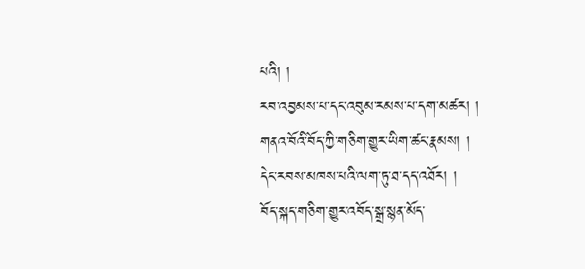པའི། །
རབ་འབྱམས་པ་དང་འབུམ་རམས་པ་དག་མཚར། །
གནའ་བོའི་བོད་ཀྱི་གཅིག་གྱུར་ཡིག་ཚང་རྣམས། །
དེང་རབས་མཁས་པའི་ལག་ཏུ་ཐ་དད་འཐོར། །
བོད་སྐད་གཅིག་གྱུར་འབོད་སྒྲ་སྙན་མོད་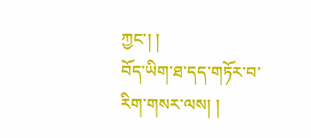ཀྱང་། །
བོད་ཡིག་ཐ་དད་གཏོར་བ་རིག་གསར་ལས། །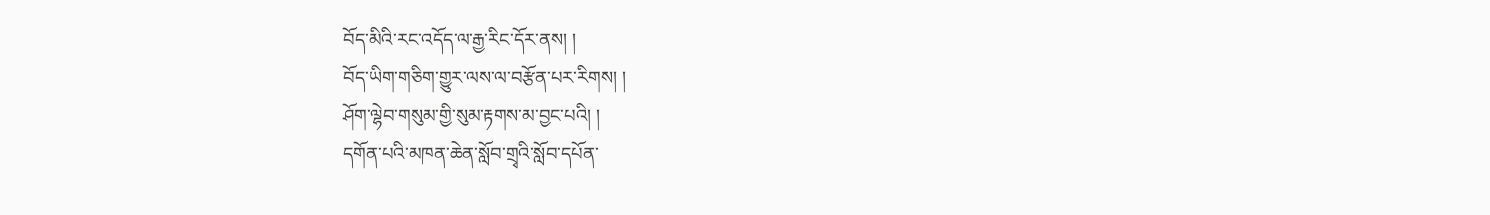བོད་མིའི་རང་འདོད་ལ་རྒྱ་རིང་དོར་ནས། །
བོད་ཡིག་གཅིག་གྱུར་ལས་ལ་བརྩོན་པར་རིགས། །
ཤོག་ལྷེབ་གསུམ་གྱི་སུམ་རྟགས་མ་བྱང་པའི། །
དགོན་པའི་མཁན་ཆེན་སློབ་གྲྭའི་སློབ་དཔོན་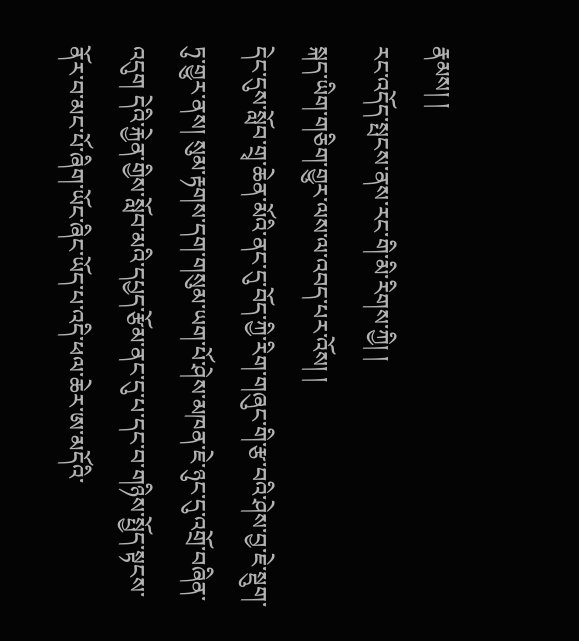རྣམས། །
རང་འདོད་སྤངས་ནས་རང་གི་མི་རིགས་ཀྱི། །
སྐད་ཡིག་གཅིག་གྱུར་ལས་ལ་འབད་པར་འོས། །
དེང་དུས་སློབ་གྲྭ་ཆེན་མོའི་ནང་དུ་བོད་ཀྱི་རིག་གཞུང་གི་རྩ་བའི་ཤེས་བྱ་ཇེ་སྡུག་ཏུ་གྱུར་ནས། སུམ་རྟགས་དག་གསུམ་ཡག་པོ་ཤེས་མཁན་ཇེ་ཉུང་དུ་འགྲོ་བཞིན་འདུག དེའི་རྐྱེན་གྱིས་སློབ་མའི་དཔྱད་རྩོམ་ནང་དུ་པ་དང་བ་གཉིས་སྤྱོད་སྟངས་ནོར་བ་མང་པོ་ཞིག་ཡོང་ཞིང་ཡོད་པ་འདི་ཕལ་ཆེར་ཨ་མདོའི་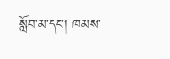སློབ་མ་དང་། ཁམས་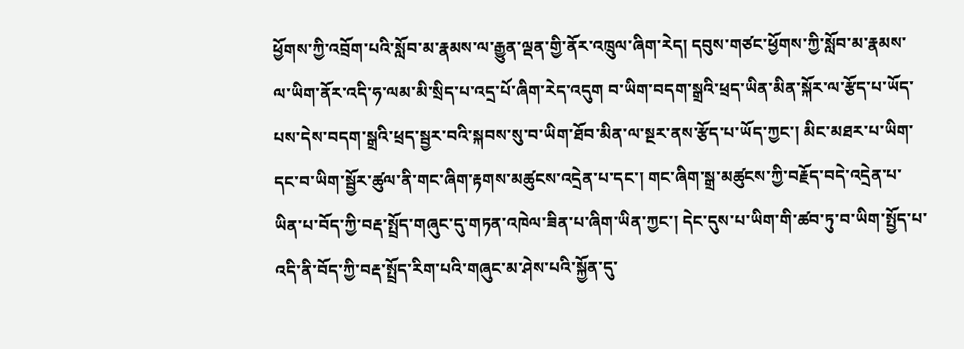ཕྱོགས་ཀྱི་འབྲོག་པའི་སློབ་མ་རྣམས་ལ་རྒྱུན་ལྡན་གྱི་ནོར་འཁྲུལ་ཞིག་རེད། དབུས་གཙང་ཕྱོགས་ཀྱི་སློབ་མ་རྣམས་ལ་ཡིག་ནོར་འདི་ཧ་ལམ་མི་སྲིད་པ་འདྲ་པོ་ཞིག་རེད་འདུག བ་ཡིག་བདག་སྒྲའི་ཕྲད་ཡིན་མིན་སྐོར་ལ་རྩོད་པ་ཡོད་པས་དེས་བདག་སྒྲའི་ཕྲད་སྦྱར་བའི་སྐབས་སུ་བ་ཡིག་ཐོབ་མིན་ལ་སྔར་ནས་རྩོད་པ་ཡོད་ཀྱང་། མིང་མཐར་པ་ཡིག་དང་བ་ཡིག་སྦྱོར་ཚུལ་ནི་གང་ཞིག་རྟགས་མཚུངས་འདྲེན་པ་དང་། གང་ཞིག་སྒྲ་མཚུངས་ཀྱི་བརྗོད་བདེ་འདྲེན་པ་ཡིན་པ་བོད་ཀྱི་བརྡ་སྤྲོད་གཞུང་དུ་གཏན་འཁེལ་ཟིན་པ་ཞིག་ཡིན་ཀྱང་། དེང་དུས་པ་ཡིག་གི་ཚབ་ཏུ་བ་ཡིག་སྤྱོད་པ་འདི་ནི་བོད་ཀྱི་བརྡ་སྤྲོད་རིག་པའི་གཞུང་མ་ཤེས་པའི་སྐྱོན་དུ་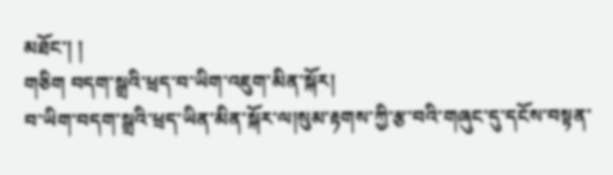མཐོང་། །
གཅིག བདག་སྒྲའི་ཕྲད་བ་ཡིག་འཇུག་མིན་སྐོར།
བ་ཡིག་བདག་སྒྲའི་ཕྲད་ཡིན་མིན་སྐོར་ལ།སུམ་རྟགས་ཀྱི་རྩ་བའི་གཞུང་དུ་དངོས་བསྟན་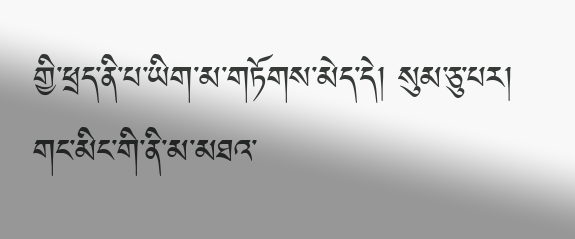གྱི་ཕྲད་ནི་པ་ཡིག་མ་གཏོགས་མེད་དེ། སུམ་ཅུ་པར།
གང་མིང་གི་ནི་མ་མཐའ་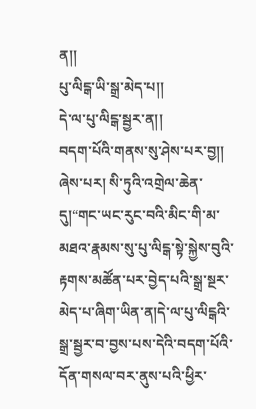ན།།
པུ་ལིངྒ་ཡི་སྒྲ་མེད་པ།།
དེ་ལ་པུ་ལིངྒ་སྦྱར་ན།།
བདག་པོའི་གནས་སུ་ཤེས་པར་བྱ།།
ཞེས་པར། སི་ཏུའི་འགྲེལ་ཆེན་དུ།“གང་ཡང་རུང་བའི་མིང་གི་མ་མཐའ་རྣམས་སུ་པུ་ལིངྒ་སྟེ་སྐྱེས་བུའི་རྟགས་མཚོན་པར་བྱེད་པའི་སྒྲ་སྔར་མེད་པ་ཞིག་ཡིན་ན།དེ་ལ་པུ་ལིངྒའི་སྒྲ་སྦྱར་བ་བྱས་པས་དེའི་བདག་པོའི་དོན་གསལ་བར་ནུས་པའི་ཕྱིར་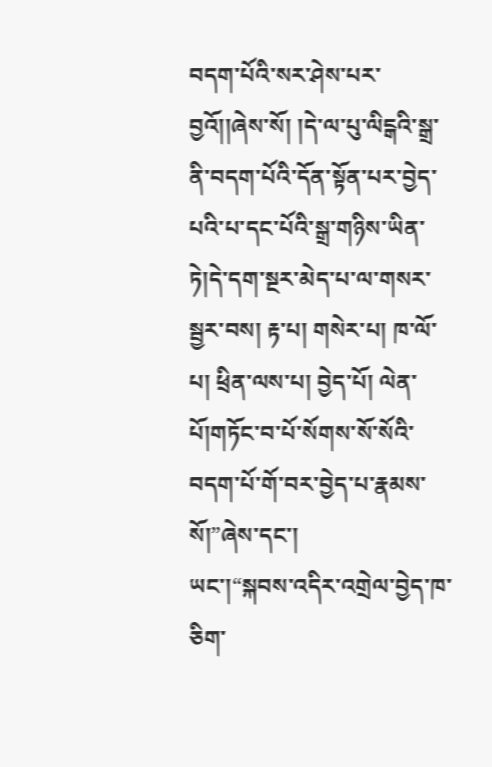བདག་པོའི་སར་ཤེས་པར་བྱའོ།།ཞེས་སོ། །དེ་ལ་པུ་ལིངྒའི་སྒྲ་ནི་བདག་པོའི་དོན་སྟོན་པར་བྱེད་པའི་པ་དང་པོའི་སྒྲ་གཉིས་ཡིན་ཏེ།དེ་དག་སྔར་མེད་པ་ལ་གསར་སྦྱར་བས། རྟ་པ། གསེར་པ། ཁ་ལོ་པ། ཕྲིན་ལས་པ། བྱེད་པོ། ལེན་པོ།གཏོང་བ་པོ་སོགས་སོ་སོའི་བདག་པོ་གོ་བར་བྱེད་པ་རྣམས་སོ།”ཞེས་དང་།
ཡང་།“སྐབས་འདིར་འགྲེལ་བྱེད་ཁ་ཅིག་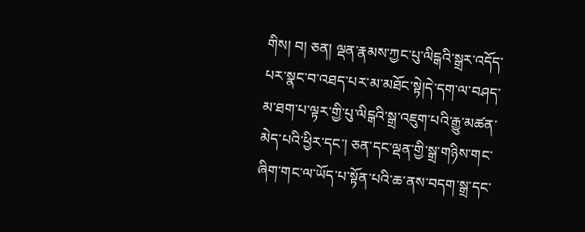གིས། བ། ཅན། ལྡན་རྣམས་ཀྱང་པུ་ལིངྒའི་སྒྲར་འདོད་པར་སྣང་བ་འཐད་པར་མ་མཐོང་སྟེ།དེ་དག་ལ་བཤད་མ་ཐག་པ་ལྟར་གྱི་པུ་ལིངྒའི་སྒྲ་འཇུག་པའི་རྒྱུ་མཚན་མེད་པའི་ཕྱིར་དང་། ཅན་དང་ལྡན་གྱི་སྒྲ་གཉིས་གང་ཞིག་གང་ལ་ཡོད་པ་སྟོན་པའི་ཆ་ནས་བདག་སྒྲ་དང་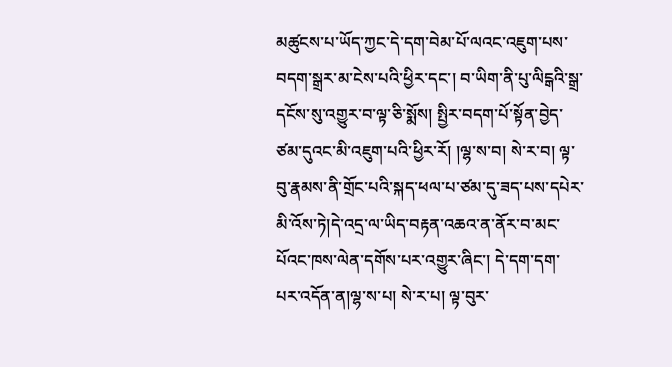མཚུངས་པ་ཡོད་ཀྱང་དེ་དག་བེམ་པོ་ལའང་འཇུག་པས་བདག་སྒྲར་མ་ངེས་པའི་ཕྱིར་དང་། བ་ཡིག་ནི་པུ་ལིངྒའི་སྒྲ་དངོས་སུ་འགྱུར་བ་ལྟ་ཅི་སྨོས། སྤྱིར་བདག་པོ་སྟོན་བྱེད་ཙམ་དུའང་མི་འཇུག་པའི་ཕྱིར་རོ། །ལྷ་ས་བ། སེ་ར་བ། ལྟ་བུ་རྣམས་ནི་གྲོང་པའི་སྐད་ཕལ་པ་ཙམ་དུ་ཟད་པས་དཔེར་མི་འོས་ཏེ།དེ་འདྲ་ལ་ཡིད་བརྟན་འཆའ་ན་ནོར་བ་མང་པོའང་ཁས་ལེན་དགོས་པར་འགྱུར་ཞིང་། དེ་དག་དག་པར་འདོན་ན།ལྷ་ས་པ། སེ་ར་པ། ལྟ་བུར་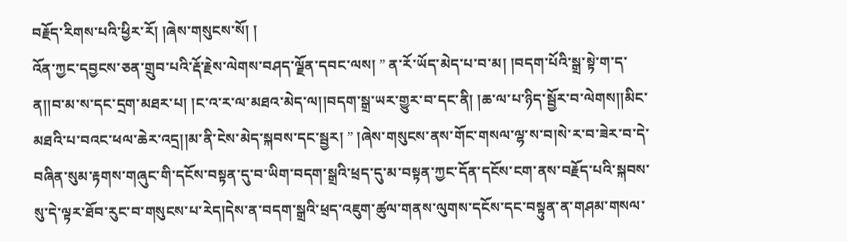བརྗོད་རིགས་པའི་ཕྱིར་རོ། །ཞེས་གསུངས་སོ། །
འོན་ཀྱང་དབྱངས་ཅན་གྲུབ་པའི་རྡོ་རྗེས་ལེགས་བཤད་ལྗོན་དབང་ལས། ” ན་རོ་ཡོད་མེད་པ་བ་མ། །བདག་པོའི་སྒྲ་སྟེ་ག་ད་ན།།བ་མ་ས་དང་དྲག་མཐར་པ། །ང་འ་ར་ལ་མཐའ་མེད་ལ།།བདག་སྒྲ་ཡར་གྱུར་བ་དང་ནི། །ཆ་ལ་པ་ཉིད་སྦྱོར་བ་ལེགས།།མིང་མཐའི་པ་བའང་ཕལ་ཆེར་འདྲ།།མ་ནི་ངེས་མེད་སྐབས་དང་སྦྱར། ” །ཞེས་གསུངས་ནས་གོང་གསལ་ལྷ་ས་བ།སེ་ར་བ་ཟེར་བ་དེ་བཞིན་སུམ་རྟགས་གཞུང་གི་དངོས་བསྟན་དུ་བ་ཡིག་བདག་སྒྲའི་ཕྲད་དུ་མ་བསྟན་ཀྱང་དོན་དངོས་ངག་ནས་བརྗོད་པའི་སྐབས་སུ་དེ་ལྟར་ཐོབ་རུང་བ་གསུངས་པ་རེད།དེས་ན་བདག་སྒྲའི་ཕྲད་འཇུག་ཚུལ་གནས་ལུགས་དངོས་དང་བསྟུན་ན་གཤམ་གསལ་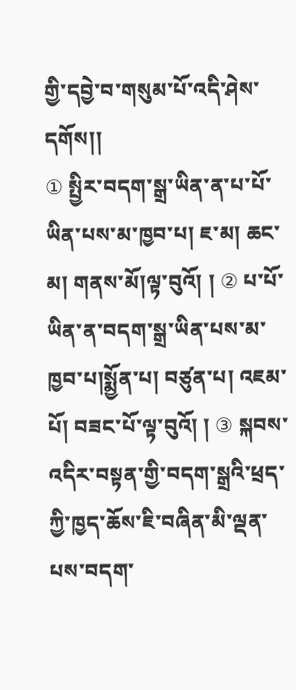གྱི་དབྱེ་བ་གསུམ་པོ་འདི་ཤེས་དགོས།།
① སྤྱིར་བདག་སྒྲ་ཡིན་ན་པ་པོ་ཡིན་པས་མ་ཁྱབ་པ། ཇ་མ། ཆང་མ། གནས་མོ།ལྟ་བུའོ། ། ② པ་པོ་ཡིན་ན་བདག་སྒྲ་ཡིན་པས་མ་ཁྱབ་པ།སྨྱོན་པ། བཙུན་པ། འཇམ་པོ། བཟང་པོ་ལྟ་བུའོ། ། ③ སྐབས་འདིར་བསྟན་གྱི་བདག་སྒྲའི་ཕྲད་ཀྱི་ཁྱད་ཆོས་ཇི་བཞིན་མི་ལྡན་པས་བདག་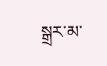སྒྲར་མ་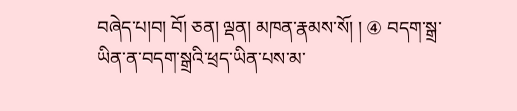བཞེད་པ།བ། བོ། ཅན། ལྡན། མཁན་རྣམས་སོ། ། ④ བདག་སྒྲ་ཡིན་ན་བདག་སྒྲའི་ཕྲད་ཡིན་པས་མ་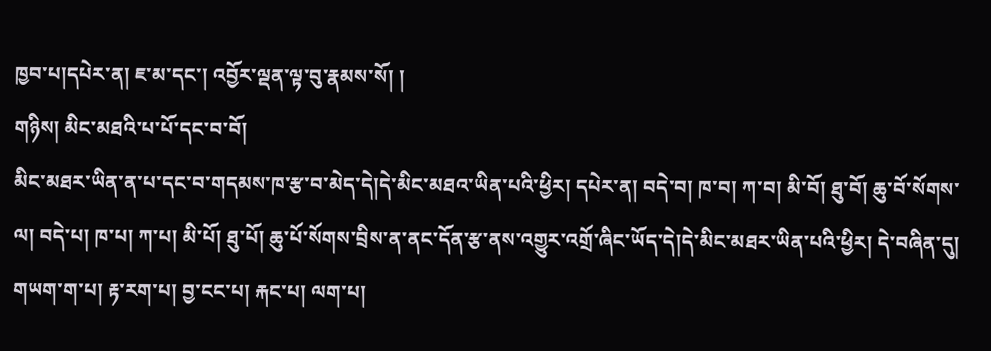ཁྱབ་པ།དཔེར་ན། ཇ་མ་དང་། འབྱོར་ལྡན་ལྟ་བུ་རྣམས་སོ། །
གཉིས། མིང་མཐའི་པ་པོ་དང་བ་བོ།
མིང་མཐར་ཡིན་ན་པ་དང་བ་གདམས་ཁ་རྩ་བ་མེད་དེ།དེ་མིང་མཐའ་ཡིན་པའི་ཕྱིར། དཔེར་ན། བདེ་བ། ཁ་བ། ཀ་བ། མི་བོ། ཐུ་བོ། ཆུ་བོ་སོགས་ལ། བདེ་པ། ཁ་པ། ཀ་པ། མི་པོ། ཐུ་པོ། ཆུ་པོ་སོགས་བྲིས་ན་ནང་དོན་རྩ་ནས་འགྱུར་འགྲོ་ཞིང་ཡོད་དེ།དེ་མིང་མཐར་ཡིན་པའི་ཕྱིར། དེ་བཞིན་དུ། གཡག་ག་པ། རྟ་རག་པ། བྱ་ངང་པ། རྐང་པ། ལག་པ།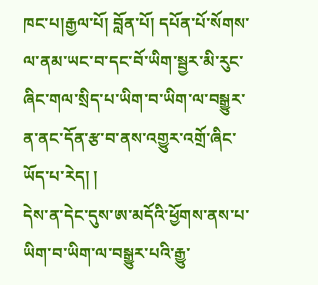ཁང་པ།རྒྱལ་པོ། བློན་པོ། དཔོན་པོ་སོགས་ལ་ནམ་ཡང་བ་དང་བོ་ཡིག་སྦྱར་མི་རུང་ཞིང་གལ་སྲིད་པ་ཡིག་བ་ཡིག་ལ་བསྒྱུར་ན་ནང་དོན་རྩ་བ་ནས་འགྱུར་འགྲོ་ཞིང་ཡོད་པ་རེད། །
དེས་ན་དེང་དུས་ཨ་མདོའི་ཕྱོགས་ནས་པ་ཡིག་བ་ཡིག་ལ་བསྒྱུར་པའི་རྒྱུ་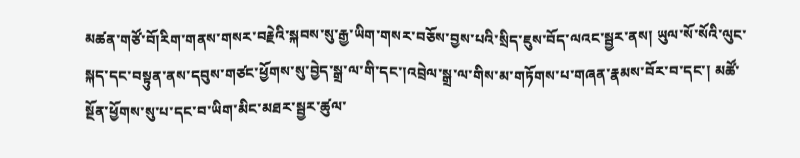མཚན་གཙོ་བོ།རིག་གནས་གསར་བརྗེའི་སྐབས་སུ་རྒྱ་ཡིག་གསར་བཅོས་བྱས་པའི་སྲིད་ཇུས་བོད་ལའང་སྦྱར་ནས། ཡུལ་སོ་སོའི་ལུང་སྐད་དང་བསྟུན་ནས་དབུས་གཙང་ཕྱོགས་སུ་བྱེད་སྒྲ་ལ་གི་དང་།འབྲེལ་སྒྲ་ལ་གིས་མ་གཏོགས་པ་གཞན་རྣམས་བོར་བ་དང་། མཚོ་སྔོན་ཕྱོགས་སུ་པ་དང་བ་ཡིག་མིང་མཐར་སྦྱར་ཚུལ་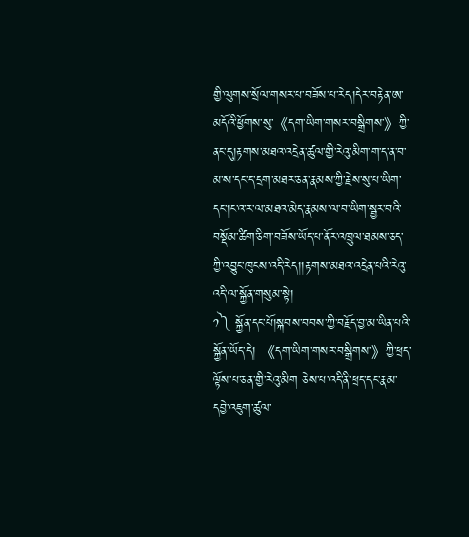གྱི་ལུགས་སྲོལ་གསར་པ་བཟོས་པ་རེད།དེར་བརྟེན་ཨ་མདོའི་ཕྱོགས་སུ་《དག་ཡིག་གསར་བསྒྲིགས་》ཀྱི་ནང་དུ།རྟགས་མཐའ་འདྲེན་ཚུལ་གྱི་རེའུ་མིག་ག་ད་ན་བ་མ་ས་དང་ད་དྲག་མཐར་ཅན་རྣམས་ཀྱི་རྗེས་སུ་པ་ཡིག་དང་།ང་འ་ར་ལ་མཐའ་མེད་རྣམས་ལ་བ་ཡིག་སྦྱར་བའི་བསྡོམ་ཚིག་ཅིག་བཟོས་ཡོད་པ་ནོར་འཁྲུལ་ཐམས་ཅད་ཀྱི་འབྱུང་ཁུངས་འདི་རེད།།རྟགས་མཐའ་འདྲེན་པའི་རེའུ་འདི་ལ་སྐྱོན་གསུམ་སྟེ།
༡༽ སྐྱོན་དང་པོ།སྐབས་བབས་ཀྱི་བརྗོད་བྱ་མ་ཡིན་པའི་སྐྱོན་ཡོད་དེ། 《དག་ཡིག་གསར་བསྒྲིགས་》ཀྱི་ཕྲད་ལྟོས་པ་ཅན་གྱི་རེའུ་མིག ཅེས་པ་འདི་ནི་ཕྲད་དང་རྣམ་དབྱེ་འཇུག་ཚུལ་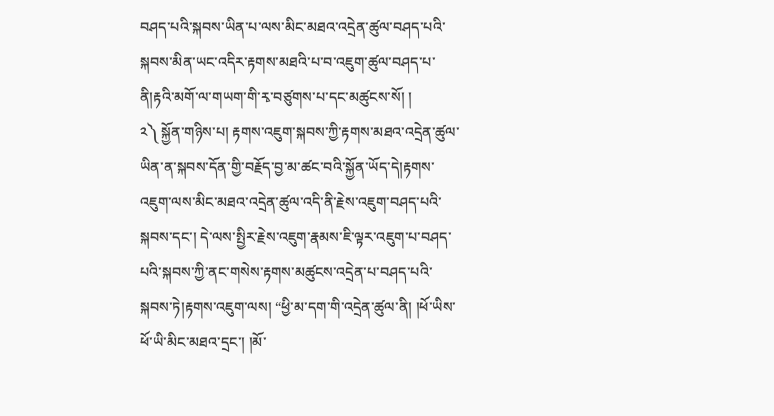བཤད་པའི་སྐབས་ཡིན་པ་ལས་མིང་མཐའ་འདྲེན་ཚུལ་བཤད་པའི་སྐབས་མིན་ཡང་འདིར་རྟགས་མཐའི་པ་བ་འཇུག་ཚུལ་བཤད་པ་ནི།རྟའི་མགོ་ལ་གཡག་གི་རྭ་བཙུགས་པ་དང་མཚུངས་སོ། །
༢༽ སྐྱོན་གཉིས་པ། རྟགས་འཇུག་སྐབས་ཀྱི་རྟགས་མཐའ་འདྲེན་ཚུལ་ཡིན་ན་སྐབས་དོན་གྱི་བརྗོད་བྱ་མ་ཚང་བའི་སྐྱོན་ཡོད་དེ།རྟགས་འཇུག་ལས་མིང་མཐའ་འདྲེན་ཚུལ་འདི་ནི་རྗེས་འཇུག་བཤད་པའི་སྐབས་དང་། དེ་ལས་སྤྱིར་རྗེས་འཇུག་རྣམས་ཇི་ལྟར་འཇུག་པ་བཤད་པའི་སྐབས་ཀྱི་ནང་གསེས་རྟགས་མཚུངས་འདྲེན་པ་བཤད་པའི་སྐབས་ཏེ།རྟགས་འཇུག་ལས། “ཕྱི་མ་དག་གི་འདྲེན་ཚུལ་ནི། །ཕོ་ཡིས་ཕོ་ཡི་མིང་མཐའ་དྲང་། །མོ་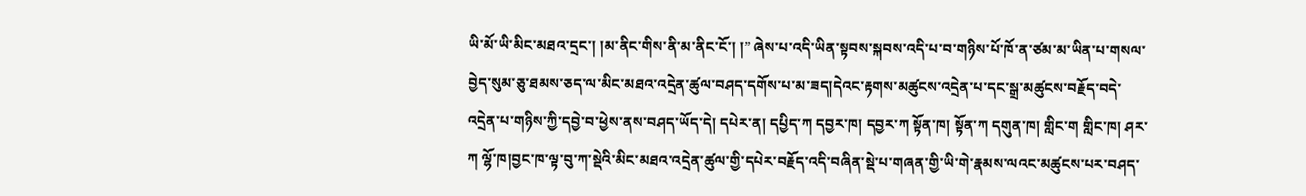ཡི་མོ་ཡི་མིང་མཐའ་དྲང་། །མ་ནིང་གིས་ནི་མ་ནིང་ངོ་། །” ཞེས་པ་འདི་ཡིན་སྟབས་སྐབས་འདི་པ་བ་གཉིས་པོ་ཁོ་ན་ཙམ་མ་ཡིན་པ་གསལ་བྱེད་སུམ་ཅུ་ཐམས་ཅད་ལ་མིང་མཐའ་འདྲེན་ཚུལ་བཤད་དགོས་པ་མ་ཟད།དེའང་རྟགས་མཚུངས་འདྲེན་པ་དང་སྒྲ་མཚུངས་བརྗོད་བདེ་འདྲེན་པ་གཉིས་ཀྱི་དབྱེ་བ་ཕྱེས་ནས་བཤད་ཡོད་དེ། དཔེར་ན། དཔྱིད་ཀ དབྱར་ཁ། དབྱར་ཀ སྟོན་ཁ། སྟོན་ཀ དགུན་ཁ། གླིང་ག གླིང་ཁ། ཤར་ཀ ལྷོ་ཁ།བྱང་ཁ་ལྟ་བུ་ཀ་སྡེའི་མིང་མཐའ་འདྲེན་ཚུལ་གྱི་དཔེར་བརྗོད་འདི་བཞིན་སྡེ་པ་གཞན་གྱི་ཡི་གེ་རྣམས་ལའང་མཚུངས་པར་བཤད་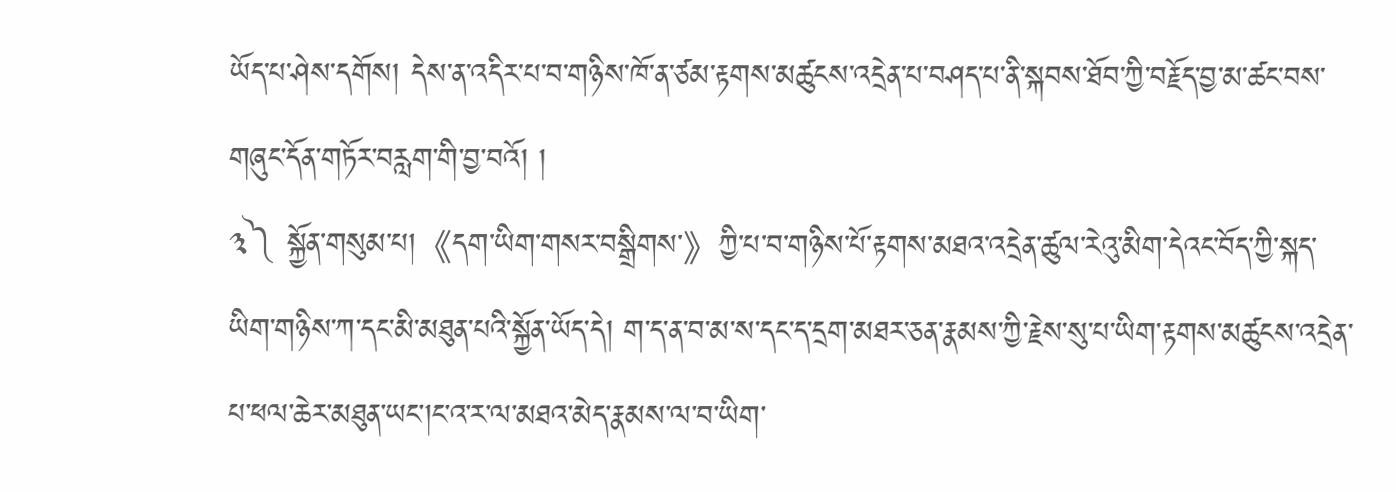ཡོད་པ་ཤེས་དགོས། དེས་ན་འདིར་པ་བ་གཉིས་ཁོ་ན་ཙམ་རྟགས་མཚུངས་འདྲེན་པ་བཤད་པ་ནི་སྐབས་ཐོབ་ཀྱི་བརྗོད་བྱ་མ་ཚང་བས་གཞུང་དོན་གཏོར་བརླག་གི་བྱ་བའོ། །
༣༽ སྐྱོན་གསུམ་པ།《དག་ཡིག་གསར་བསྒྲིགས་》ཀྱི་པ་བ་གཉིས་པོ་རྟགས་མཐའ་འདྲེན་ཚུལ་རེའུ་མིག་དེའང་བོད་ཀྱི་སྐད་ཡིག་གཉིས་ཀ་དང་མི་མཐུན་པའི་སྐྱོན་ཡོད་དེ། ག་ད་ན་བ་མ་ས་དང་ད་དྲག་མཐར་ཅན་རྣམས་ཀྱི་རྗེས་སུ་པ་ཡིག་རྟགས་མཚུངས་འདྲེན་པ་ཕལ་ཆེར་མཐུན་ཡང་།ང་འ་ར་ལ་མཐའ་མེད་རྣམས་ལ་བ་ཡིག་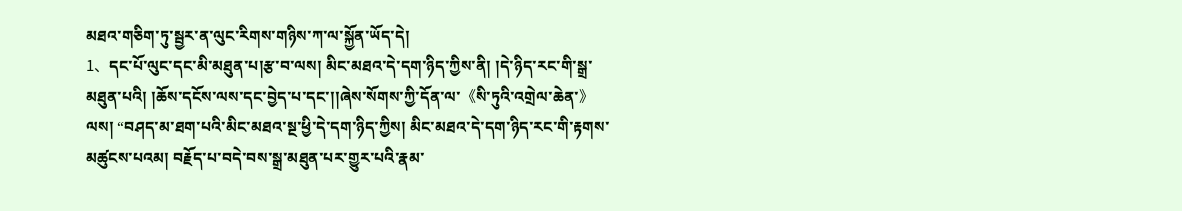མཐའ་གཅིག་ཏུ་སྦྱར་ན་ལུང་རིགས་གཉིས་ཀ་ལ་སྐྱོན་ཡོད་དེ།
1、དང་པོ་ལུང་དང་མི་མཐུན་པ།རྩ་བ་ལས། མིང་མཐའ་དེ་དག་ཉིད་ཀྱིས་ནི། །དེ་ཉིད་རང་གི་སྒྲ་མཐུན་པའི། །ཆོས་དངོས་ལས་དང་བྱེད་པ་དང་།།ཞེས་སོགས་ཀྱི་དོན་ལ་《སི་ཏུའི་འགྲེལ་ཆེན་》ལས། “བཤད་མ་ཐག་པའི་མིང་མཐའ་སྔ་ཕྱི་དེ་དག་ཉིད་ཀྱིས། མིང་མཐའ་དེ་དག་ཉིད་རང་གི་རྟགས་མཚུངས་པའམ། བརྗོད་པ་བདེ་བས་སྒྲ་མཐུན་པར་གྱུར་པའི་རྣམ་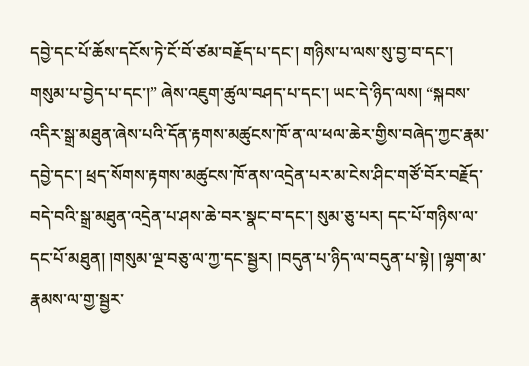དབྱེ་དང་པོ་ཆོས་དངོས་ཏེ་ངོ་བོ་ཙམ་བརྗོད་པ་དང་། གཉིས་པ་ལས་སུ་བྱ་བ་དང་། གསུམ་པ་བྱེད་པ་དང་།” ཞེས་འཇུག་ཚུལ་བཤད་པ་དང་། ཡང་དེ་ཉིད་ལས། “སྐབས་འདིར་སྒྲ་མཐུན་ཞེས་པའི་དོན་རྟགས་མཚུངས་ཁོ་ན་ལ་ཕལ་ཆེར་གྱིས་བཞེད་ཀྱང་རྣམ་དབྱེ་དང་། ཕྲད་སོགས་རྟགས་མཚུངས་ཁོ་ནས་འདྲེན་པར་མ་ངེས་ཤིང་གཙོ་བོར་བརྗོད་བདེ་བའི་སྒྲ་མཐུན་འདྲེན་པ་ཤས་ཆེ་བར་སྣང་བ་དང་། སུམ་ཅུ་པར། དང་པོ་གཉིས་ལ་དང་པོ་མཐུན། །གསུམ་ལྔ་བཅུ་ལ་ཀྱ་དང་སྦྱར། །བདུན་པ་ཉིད་ལ་བདུན་པ་སྟེ། །ལྷག་མ་རྣམས་ལ་གྱ་སྦྱར་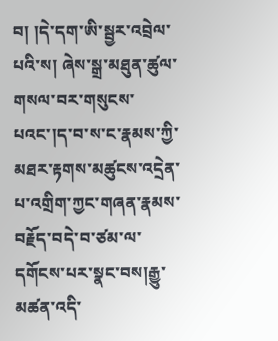བ། །དེ་དག་ཨི་སྦྱར་འབྲེལ་པའི་ས། ཞེས་སྒྲ་མཐུན་ཚུལ་གསལ་བར་གསུངས་པའང་།ད་བ་ས་ང་རྣམས་ཀྱི་མཐར་རྟགས་མཚུངས་འདྲེན་པ་འགྲིག་ཀྱང་གཞན་རྣམས་བརྗོད་བདེ་བ་ཙམ་ལ་དགོངས་པར་སྣང་བས།རྒྱུ་མཚན་འདི་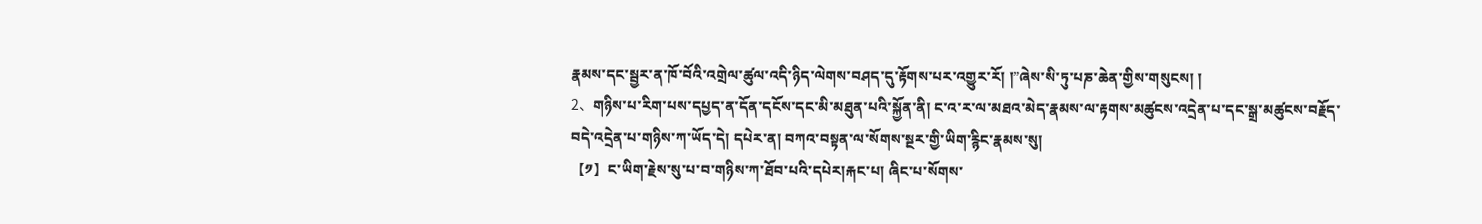རྣམས་དང་སྦྱར་ན་ཁོ་བོའི་འགྲེལ་ཚུལ་འདི་ཉིད་ལེགས་བཤད་དུ་རྟོགས་པར་འགྱུར་རོ། །”ཞེས་སི་ཏུ་པཎ་ཆེན་གྱིས་གསུངས། །
2、གཉིས་པ་རིག་པས་དཔྱད་ན་དོན་དངོས་དང་མི་མཐུན་པའི་སྐྱོན་ནི། ང་འ་ར་ལ་མཐའ་མེད་རྣམས་ལ་རྟགས་མཚུངས་འདྲེན་པ་དང་སྒྲ་མཚུངས་བརྗོད་བདེ་འདྲེན་པ་གཉིས་ཀ་ཡོད་དེ། དཔེར་ན། བཀའ་བསྟན་ལ་སོགས་སྔར་གྱི་ཡིག་རྙིང་རྣམས་སུ།
【༡】ང་ཡིག་རྗེས་སུ་པ་བ་གཉིས་ཀ་ཐོབ་པའི་དཔེར།རྐང་པ། ཞིང་པ་སོགས་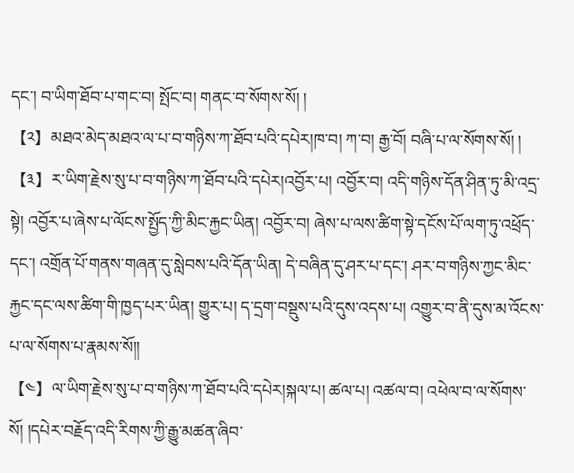དང་། བ་ཡིག་ཐོབ་པ་གང་བ། སྤོང་བ། གནང་བ་སོགས་སོ། །
【༢】མཐའ་མེད་མཐའ་ལ་པ་བ་གཉིས་ཀ་ཐོབ་པའི་དཔེར།ཁ་བ། ཀ་བ། རྒྱ་བོ། བཞི་པ་ལ་སོགས་སོ། །
【༣】ར་ཡིག་རྗེས་སུ་པ་བ་གཉིས་ཀ་ཐོབ་པའི་དཔེར།འབྱོར་པ། འབྱོར་བ། འདི་གཉིས་དོན་ཤིན་ཏུ་མི་འདྲ་སྟེ། འབྱོར་པ་ཞེས་པ་ལོངས་སྤྱོད་ཀྱི་མིང་རྐྱང་ཡིན། འབྱོར་བ། ཞེས་པ་ལས་ཚིག་སྟེ་དངོས་པོ་ལག་ཏུ་འཕྲོད་དང་། འགྲོན་པོ་གནས་གཞན་དུ་སླེབས་པའི་དོན་ཡིན། དེ་བཞིན་དུ་ཤར་པ་དང་། ཤར་བ་གཉིས་ཀྱང་མིང་རྐྱང་དང་ལས་ཚིག་གི་ཁྱད་པར་ཡིན། གྱུར་པ། ད་དྲག་བསྡུས་པའི་དུས་འདས་པ། འགྱུར་བ་ནི་དུས་མ་འོངས་པ་ལ་སོགས་པ་རྣམས་སོ།།
【༤】ལ་ཡིག་རྗེས་སུ་པ་བ་གཉིས་ཀ་ཐོབ་པའི་དཔེར།སྐལ་པ། ཚལ་པ། འཚལ་བ། འཕེལ་བ་ལ་སོགས་སོ། །དཔེར་བརྗོད་འདི་རིགས་ཀྱི་རྒྱུ་མཚན་ཞིབ་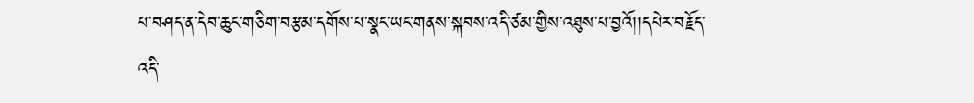པ་བཤད་ན་དེབ་ཆུང་གཅིག་བརྩམ་དགོས་པ་སྣང་ཡང་གནས་སྐབས་འདི་ཙམ་གྱིས་འཐུས་པ་བྱའོ།།དཔེར་བརྗོད་
འདི་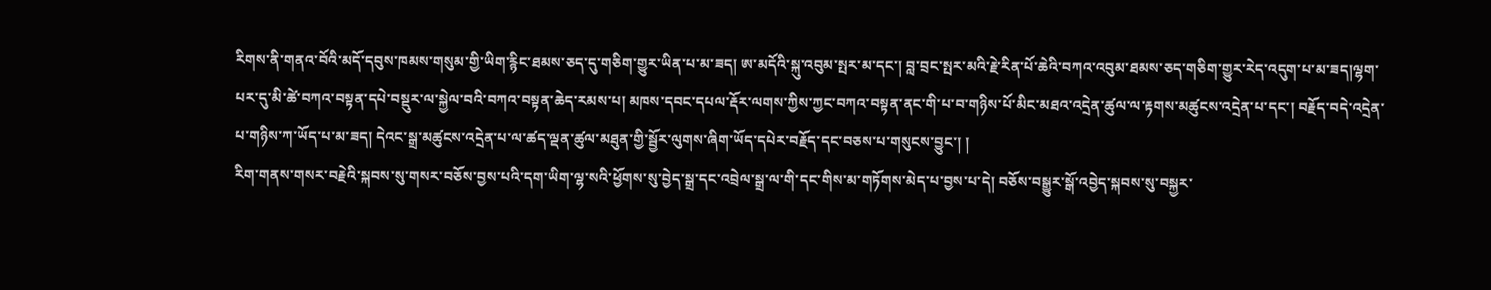རིགས་ནི་གནའ་བོའི་མདོ་དབུས་ཁམས་གསུམ་གྱི་ཡིག་རྙིང་ཐམས་ཅད་དུ་གཅིག་གྱུར་ཡིན་པ་མ་ཟད། ཨ་མདོའི་སྐུ་འབུམ་སྤར་མ་དང་། བླ་བྲང་སྤར་མའི་རྗེ་རིན་པོ་ཆེའི་བཀའ་འབུམ་ཐམས་ཅད་གཅིག་གྱུར་རེད་འདུག་པ་མ་ཟད།ལྷག་པར་དུ་མི་ཚེ་བཀའ་བསྟན་དཔེ་བསྡུར་ལ་སྐྱེལ་བའི་བཀའ་བསྟན་ཆེད་རམས་པ། མཁས་དབང་དཔལ་རྡོར་ལགས་ཀྱིས་ཀྱང་བཀའ་བསྟན་ནང་གི་པ་བ་གཉིས་པོ་མིང་མཐའ་འདྲེན་ཚུལ་ལ་རྟགས་མཚུངས་འདྲེན་པ་དང་། བརྗོད་བདེ་འདྲེན་པ་གཉིས་ཀ་ཡོད་པ་མ་ཟད། དེའང་སྒྲ་མཚུངས་འདྲེན་པ་ལ་ཚད་ལྡན་ཚུལ་མཐུན་གྱི་སྦྱོར་ལུགས་ཞིག་ཡོད་དཔེར་བརྗོད་དང་བཅས་པ་གསུངས་བྱུང་། །
རིག་གནས་གསར་བརྗེའི་སྐབས་སུ་གསར་བཅོས་བྱས་པའི་དག་ཡིག་ལྷ་སའི་ཕྱོགས་སུ་བྱེད་སྒྲ་དང་འབྲེལ་སྒྲ་ལ་གི་དང་གིས་མ་གཏོགས་མེད་པ་བྱས་པ་དེ། བཅོས་བསྒྱུར་སྒོ་འབྱེད་སྐབས་སུ་བསྐྱར་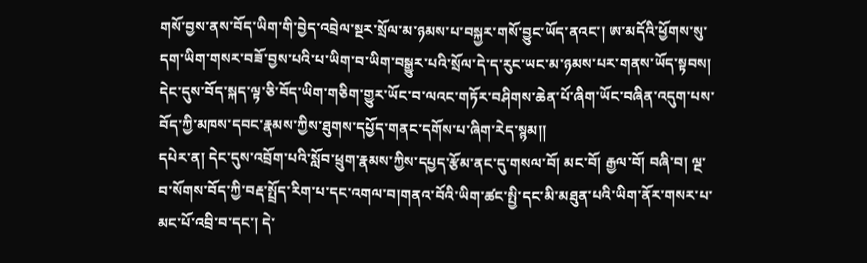གསོ་བྱས་ནས་བོད་ཡིག་གི་བྱེད་འབྲེལ་སྔར་སྲོལ་མ་ཉམས་པ་བསྐྱར་གསོ་བྱུང་ཡོད་ནའང་། ཨ་མདོའི་ཕྱོགས་སུ་དག་ཡིག་གསར་བཟོ་བྱས་པའི་པ་ཡིག་བ་ཡིག་བསྒྱུར་པའི་སྲོལ་དེ་ད་རུང་ཡང་མ་ཉམས་པར་གནས་ཡོད་སྟབས། དེང་དུས་བོད་སྐད་ལྟ་ཅི་བོད་ཡིག་གཅིག་གྱུར་ཡོང་བ་ལའང་གཏོར་བཤིགས་ཆེན་པོ་ཞིག་ཡོང་བཞིན་འདུག་པས་བོད་ཀྱི་མཁས་དབང་རྣམས་ཀྱིས་ཐུགས་དཔྱོད་གནང་དགོས་པ་ཞིག་རེད་སྙམ།།
དཔེར་ན། དེང་དུས་འབྲོག་པའི་སློབ་ཕྲུག་རྣམས་ཀྱིས་དཔྱད་རྩོམ་ནང་དུ་གསལ་བོ། མང་བོ། རྒྱལ་བོ། བཞི་བ། ལྔ་བ་སོགས་བོད་ཀྱི་བརྡ་སྤྲོད་རིག་པ་དང་འགལ་བ།གནའ་བོའི་ཡིག་ཚང་སྤྱི་དང་མི་མཐུན་པའི་ཡིག་ནོར་གསར་པ་མང་པོ་འབྲི་བ་དང་། དེ་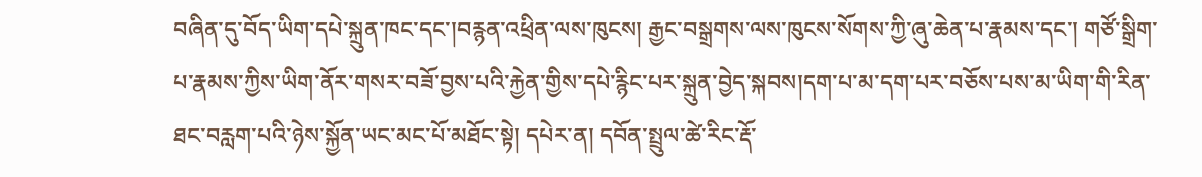བཞིན་དུ་བོད་ཡིག་དཔེ་སྐྲུན་ཁང་དང་།བརྙན་འཕྲིན་ལས་ཁུངས། རྒྱང་བསྒྲགས་ལས་ཁུངས་སོགས་ཀྱི་ཞུ་ཆེན་པ་རྣམས་དང་། གཙོ་སྒྲིག་པ་རྣམས་ཀྱིས་ཡིག་ནོར་གསར་བཟོ་བྱས་པའི་རྐྱེན་གྱིས་དཔེ་རྙིང་པར་སྐྲུན་བྱེད་སྐབས།དག་པ་མ་དག་པར་བཅོས་པས་མ་ཡིག་གི་རིན་ཐང་བརླག་པའི་ཉེས་སྐྱོན་ཡང་མང་པོ་མཐོང་སྟེ། དཔེར་ན། དབོན་སྤྲུལ་ཚེ་རིང་རྡོ་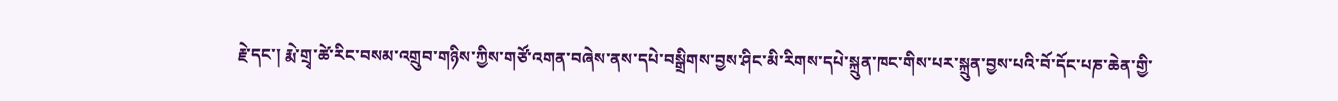རྗེ་དང་། རྨེ་གྲྭ་ཚེ་རིང་བསམ་འགྲུབ་གཉིས་ཀྱིས་གཙོ་འགན་བཞེས་ནས་དཔེ་བསྒྲིགས་བྱས་ཤིང་མི་རིགས་དཔེ་སྐྲུན་ཁང་གིས་པར་སྐྲུན་བྱས་པའི་བོ་དོང་པཎ་ཆེན་གྱི་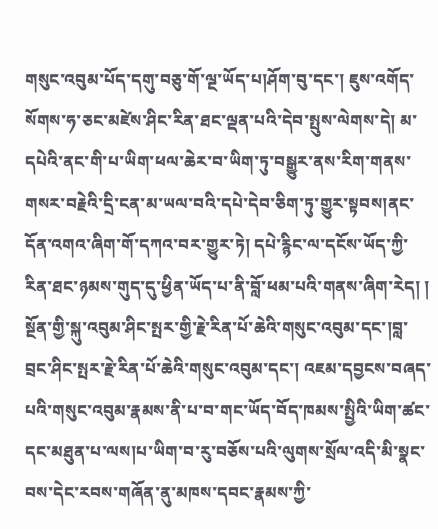གསུང་འབུམ་པོད་དགུ་བཅུ་གོ་ལྔ་ཡོད་པ།ཤོག་བུ་དང་། ཇུས་འགོད་སོགས་ཧ་ཅང་མཛེས་ཤིང་རིན་ཐང་ལྡན་པའི་དེབ་སྤུས་ལེགས་དེ། མ་དཔེའི་ནང་གི་པ་ཡིག་ཕལ་ཆེར་བ་ཡིག་ཏུ་བསྒྱུར་ནས་རིག་གནས་གསར་བརྗེའི་དྲི་ངན་མ་ཡལ་བའི་དཔེ་དེབ་ཅིག་ཏུ་གྱུར་སྟབས།ནང་དོན་འགའ་ཞིག་གོ་དཀའ་བར་གྱུར་ཏེ། དཔེ་རྙིང་ལ་དངོས་ཡོད་ཀྱི་རིན་ཐང་ཉམས་གུད་དུ་ཕྱིན་ཡོད་པ་ནི་བློ་ཕམ་པའི་གནས་ཞིག་རེད། །
སྔོན་གྱི་སྐུ་འབུམ་ཤིང་སྤར་གྱི་རྗེ་རིན་པོ་ཆེའི་གསུང་འབུམ་དང་།བླ་བྲང་ཤིང་སྤར་རྗེ་རིན་པོ་ཆེའི་གསུང་འབུམ་དང་། འཇམ་དབྱངས་བཞད་པའི་གསུང་འབུམ་རྣམས་ནི་པ་བ་གང་ཡོད་བོད་ཁམས་སྤྱིའི་ཡིག་ཚང་དང་མཐུན་པ་ལས།པ་ཡིག་བ་རུ་བཅོས་པའི་ལུགས་སྲོལ་འདི་མི་སྣང་བས་དེང་རབས་གཞོན་ནུ་མཁས་དབང་རྣམས་ཀྱི་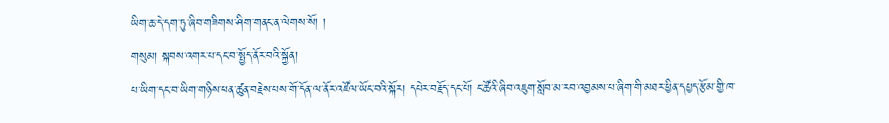ཡིག་ཆ་དེ་དག་ཏུ་ཞིབ་གཟིགས་ཤིག་གནང་ན་ལེགས་སོ། །
གསུམ། སྐབས་འགར་པ་དང་བ་སྤྱོད་ནོར་བའི་སྐྱོན།
པ་ཡིག་དང་བ་ཡིག་གཉིས་ཕན་ཚུན་བརྗེས་པས་གོ་དོན་ལ་ནོར་འཛོལ་ཡོང་བའི་སྐོར། དཔེར་བརྗོད་དང་པོ། ང་ཚོའི་ཞིབ་འཇུག་སློབ་མ་རབ་འབྱམས་པ་ཞིག་གི་མཐར་ཕྱིན་དཔྱད་རྩོམ་གྱི་ཁ་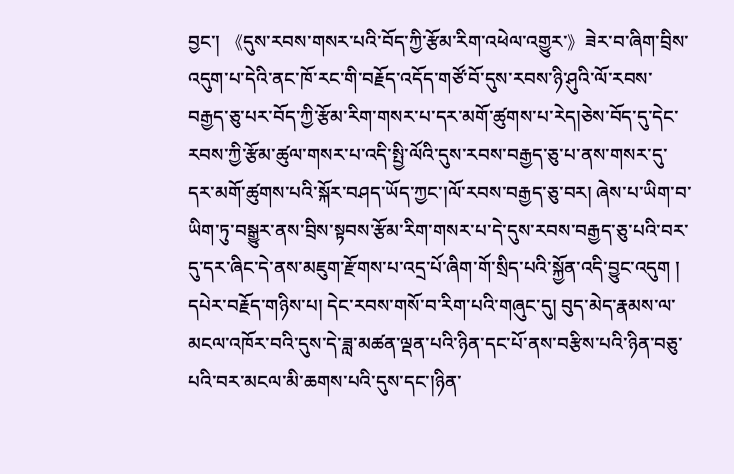བྱང་། 《དུས་རབས་གསར་པའི་བོད་ཀྱི་རྩོམ་རིག་འཕེལ་འགྱུར་》ཟེར་བ་ཞིག་བྲིས་འདུག་པ་དེའི་ནང་ཁོ་རང་གི་བརྗོད་འདོད་གཙོ་བོ་དུས་རབས་ཉི་ཤུའི་ལོ་རབས་བརྒྱད་ཅུ་པར་བོད་ཀྱི་རྩོམ་རིག་གསར་པ་དར་མགོ་ཚུགས་པ་རེད།ཅེས་བོད་དུ་དེང་རབས་ཀྱི་རྩོམ་ཚུལ་གསར་པ་འདི་སྤྱི་ལོའི་དུས་རབས་བརྒྱད་ཅུ་པ་ནས་གསར་དུ་དར་མགོ་ཚུགས་པའི་སྐོར་བཤད་ཡོད་ཀྱང་།ལོ་རབས་བརྒྱད་ཅུ་བར། ཞེས་པ་ཡིག་བ་ཡིག་ཏུ་བསྒྱུར་ནས་བྲིས་སྟབས་རྩོམ་རིག་གསར་པ་དེ་དུས་རབས་བརྒྱད་ཅུ་པའི་བར་དུ་དར་ཞིང་དེ་ནས་མཇུག་རྫོགས་པ་འདྲ་པོ་ཞིག་གོ་སྲིད་པའི་སྐྱོན་འདི་བྱུང་འདུག །
དཔེར་བརྗོད་གཉིས་པ། དེང་རབས་གསོ་བ་རིག་པའི་གཞུང་དུ། བུད་མེད་རྣམས་ལ་མངལ་འཁོར་བའི་དུས་དེ་ཟླ་མཚན་ལྡན་པའི་ཉིན་དང་པོ་ནས་བརྩིས་པའི་ཉིན་བཅུ་པའི་བར་མངལ་མི་ཆགས་པའི་དུས་དང་།ཉིན་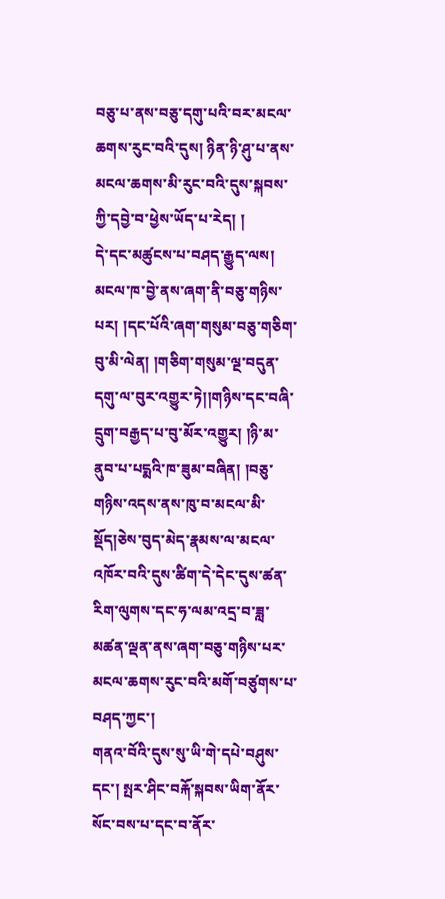བཅུ་པ་ནས་བཅུ་དགུ་པའི་བར་མངལ་ཆགས་རུང་བའི་དུས། ཉིན་ཉི་ཤུ་པ་ནས་མངལ་ཆགས་མི་རུང་བའི་དུས་སྐབས་ཀྱི་དབྱེ་བ་ཕྱེས་ཡོད་པ་རེད། །
དེ་དང་མཚུངས་པ་བཤད་རྒྱུད་ལས། མངལ་ཁ་བྱེ་ནས་ཞག་ནི་བཅུ་གཉིས་པར། །དང་པོའི་ཞག་གསུམ་བཅུ་གཅིག་བུ་མི་ལེན། །གཅིག་གསུམ་ལྔ་བདུན་དགུ་ལ་བུར་འགྱུར་ཏེ།།གཉིས་དང་བཞི་དྲུག་བརྒྱད་པ་བུ་མོར་འགྱུར། །ཉི་མ་ནུབ་པ་པདྨའི་ཁ་ཟུམ་བཞིན། །བཅུ་གཉིས་འདས་ནས་ཁུ་བ་མངལ་མི་སྡོད།ཅེས་བུད་མེད་རྣམས་ལ་མངལ་འཁོར་བའི་དུས་ཚིག་དེ་དེང་དུས་ཚན་རིག་ལུགས་དང་ཧ་ལམ་འདྲ་བ་ཟླ་མཚན་ལྡན་ནས་ཞག་བཅུ་གཉིས་པར་མངལ་ཆགས་རུང་བའི་མགོ་བཙུགས་པ་བཤད་ཀྱང་།
གནའ་བོའི་དུས་སུ་ཡི་གེ་དཔེ་བཤུས་དང་། སྤར་ཤིང་བརྐོ་སྐབས་ཡིག་ནོར་སོང་བས་པ་དང་བ་ནོར་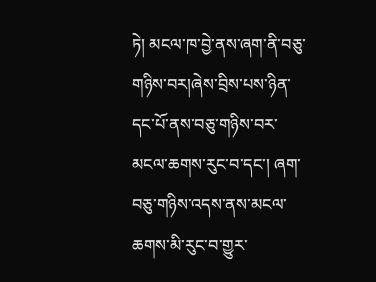ཏེ། མངལ་ཁ་བྱེ་ནས་ཞག་ནི་བཅུ་གཉིས་བར།ཞེས་བྲིས་པས་ཉིན་དང་པོ་ནས་བཅུ་གཉིས་བར་མངལ་ཆགས་རུང་བ་དང་། ཞག་བཅུ་གཉིས་འདས་ནས་མངལ་ཆགས་མི་རུང་བ་གྱུར་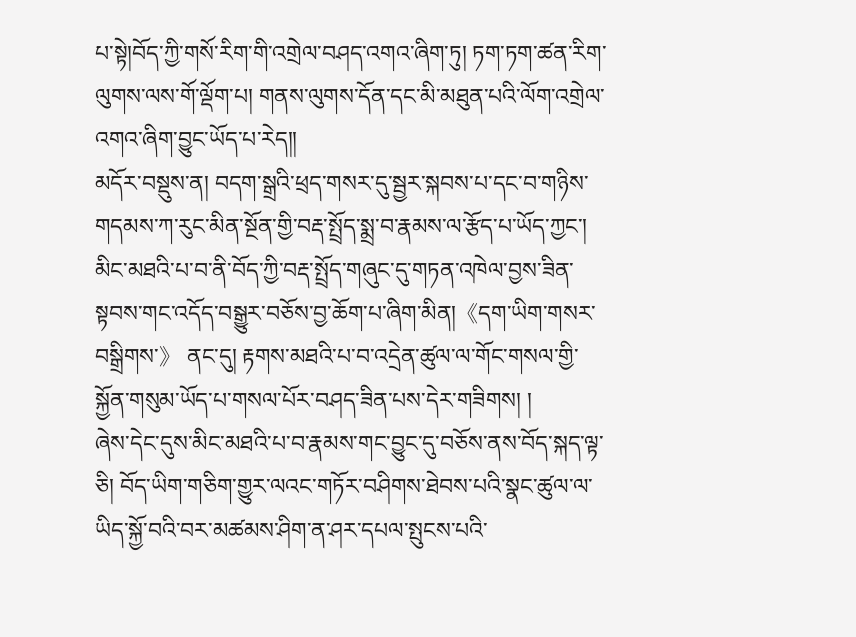པ་སྟེ།བོད་ཀྱི་གསོ་རིག་གི་འགྲེལ་བཤད་འགའ་ཞིག་ཏུ། ཏག་ཏག་ཚན་རིག་ལུགས་ལས་གོ་ལྡོག་པ། གནས་ལུགས་དོན་དང་མི་མཐུན་པའི་ལོག་འགྲེལ་འགའ་ཞིག་བྱུང་ཡོད་པ་རེད།།
མདོར་བསྡུས་ན། བདག་སྒྲའི་ཕྲད་གསར་དུ་སྦྱར་སྐབས་པ་དང་བ་གཉིས་གདམས་ཀ་རུང་མིན་སྔོན་གྱི་བརྡ་སྤྲོད་སྨྲ་བ་རྣམས་ལ་རྩོད་པ་ཡོད་ཀྱང་། མིང་མཐའི་པ་བ་ནི་བོད་ཀྱི་བརྡ་སྤྲོད་གཞུང་དུ་གཏན་འཁེལ་བྱས་ཟིན་སྟབས་གང་འདོད་བསྒྱུར་བཅོས་བྱ་ཆོག་པ་ཞིག་མིན།《དག་ཡིག་གསར་བསྒྲིགས་》 ནང་དུ། རྟགས་མཐའི་པ་བ་འདྲེན་ཚུལ་ལ་གོང་གསལ་གྱི་སྐྱོན་གསུམ་ཡོད་པ་གསལ་པོར་བཤད་ཟིན་པས་དེར་གཟིགས། །
ཞེས་དེང་དུས་མིང་མཐའི་པ་བ་རྣམས་གང་བྱུང་དུ་བཅོས་ནས་བོད་སྐད་ལྟ་ཅི། བོད་ཡིག་གཅིག་གྱུར་ལའང་གཏོར་བཤིགས་ཐེབས་པའི་སྣང་ཚུལ་ལ་ཡིད་སྐྱོ་བའི་བར་མཚམས་ཤིག་ན་ཤར་དཔལ་སྤུངས་པའི་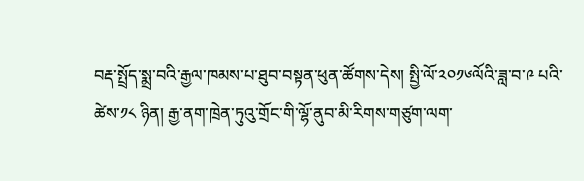བརྡ་སྤྲོད་སྨྲ་བའི་རྒྱལ་ཁམས་པ་ཐུབ་བསྟན་ཕུན་ཚོགས་དེས། སྤྱི་ལོ་༢༠༡༦ལོའི་ཟླ་བ་༩ པའི་ཚེས་༡༨ ཉིན། རྒྱ་ནག་ཁྲེན་ཏུའུ་གྲོང་གི་ལྷོ་ནུབ་མི་རིགས་གཙུག་ལག་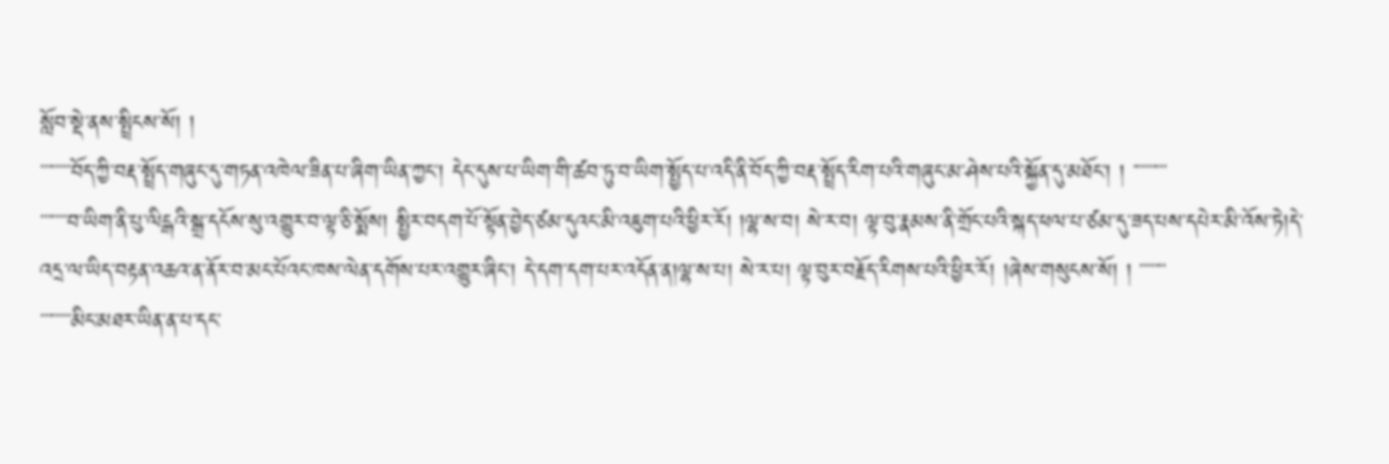སློབ་སྡེ་ནས་སྤྲིངས་སོ། །
་་་་་་་་བོད་ཀྱི་བརྡ་སྤྲོད་གཞུང་དུ་གཏན་འཁེལ་ཟིན་པ་ཞིག་ཡིན་ཀྱང་། དེང་དུས་པ་ཡིག་གི་ཚབ་ཏུ་བ་ཡིག་སྤྱོད་པ་འདི་ནི་བོད་ཀྱི་བརྡ་སྤྲོད་རིག་པའི་གཞུང་མ་ཤེས་པའི་སྐྱོན་དུ་མཐོང་། ། ་་་་་་་་་
་་་་་་་བ་ཡིག་ནི་པུ་ལིངྒའི་སྒྲ་དངོས་སུ་འགྱུར་བ་ལྟ་ཅི་སྨོས། སྤྱིར་བདག་པོ་སྟོན་བྱེད་ཙམ་དུའང་མི་འཇུག་པའི་ཕྱིར་རོ། །ལྷ་ས་བ། སེ་ར་བ། ལྟ་བུ་རྣམས་ནི་གྲོང་པའི་སྐད་ཕལ་པ་ཙམ་དུ་ཟད་པས་དཔེར་མི་འོས་ཏེ།དེ་འདྲ་ལ་ཡིད་བརྟན་འཆའ་ན་ནོར་བ་མང་པོའང་ཁས་ལེན་དགོས་པར་འགྱུར་ཞིང་། དེ་དག་དག་པར་འདོན་ན།ལྷ་ས་པ། སེ་ར་པ། ལྟ་བུར་བརྗོད་རིགས་པའི་ཕྱིར་རོ། །ཞེས་གསུངས་སོ། ། ་་་་་་་
་་་་་་་་མིང་མཐར་ཡིན་ན་པ་དང་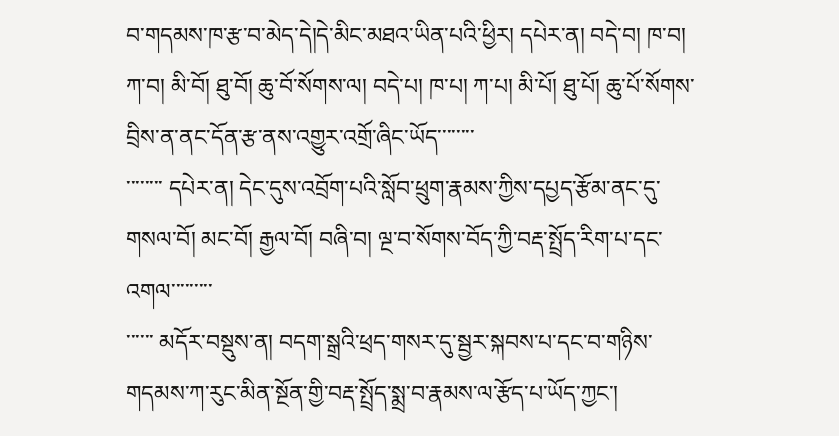བ་གདམས་ཁ་རྩ་བ་མེད་དེ།དེ་མིང་མཐའ་ཡིན་པའི་ཕྱིར། དཔེར་ན། བདེ་བ། ཁ་བ། ཀ་བ། མི་བོ། ཐུ་བོ། ཆུ་བོ་སོགས་ལ། བདེ་པ། ཁ་པ། ཀ་པ། མི་པོ། ཐུ་པོ། ཆུ་པོ་སོགས་བྲིས་ན་ནང་དོན་རྩ་ནས་འགྱུར་འགྲོ་ཞིང་ཡོད་་་་་་་་
་་་་་་་་ དཔེར་ན། དེང་དུས་འབྲོག་པའི་སློབ་ཕྲུག་རྣམས་ཀྱིས་དཔྱད་རྩོམ་ནང་དུ་གསལ་བོ། མང་བོ། རྒྱལ་བོ། བཞི་བ། ལྔ་བ་སོགས་བོད་ཀྱི་བརྡ་སྤྲོད་རིག་པ་དང་འགལ་་་་་་་་་
་་་་་་ མདོར་བསྡུས་ན། བདག་སྒྲའི་ཕྲད་གསར་དུ་སྦྱར་སྐབས་པ་དང་བ་གཉིས་གདམས་ཀ་རུང་མིན་སྔོན་གྱི་བརྡ་སྤྲོད་སྨྲ་བ་རྣམས་ལ་རྩོད་པ་ཡོད་ཀྱང་།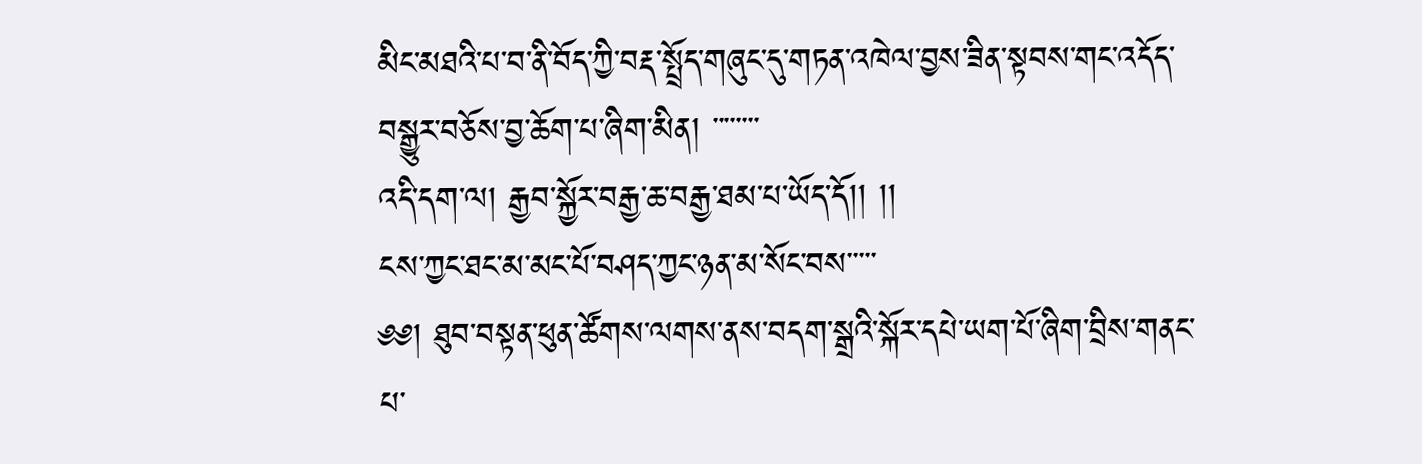མིང་མཐའི་པ་བ་ནི་བོད་ཀྱི་བརྡ་སྤྲོད་གཞུང་དུ་གཏན་འཁེལ་བྱས་ཟིན་སྟབས་གང་འདོད་བསྒྱུར་བཅོས་བྱ་ཆོག་པ་ཞིག་མིན། ་་་་་་་་
འདི་དག་ལ། རྒྱབ་སྐྱོར་བརྒྱ་ཆ་བརྒྱ་ཐམ་པ་ཡོད་དོ།། །།
ངས་ཀྱང་ཐང་མ་མང་པོ་བཤད་ཀྱང་ཉན་མ་སོང་བས་་་་་
༅༅། ཐུབ་བསྟན་ཕུན་ཚོགས་ལགས་ནས་བདག་སྒྲའི་སྐོར་དཔེ་ཡག་པོ་ཞིག་བྲིས་གནང་པ་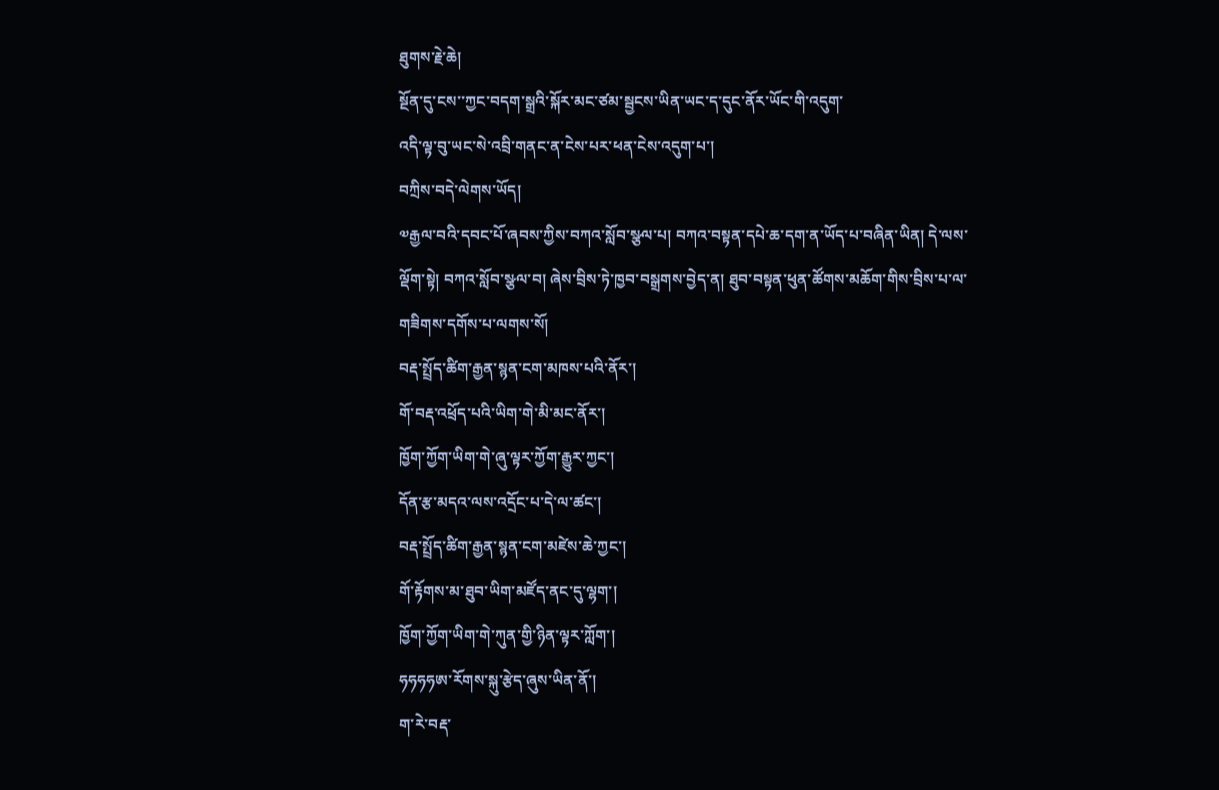ཐུགས་རྗེ་ཆེ།
སྔོན་དུ་ངས་་ཀྱང་བདག་སྒྲའི་སྐོར་མང་ཙམ་སྦྱངས་ཡིན་ཡང་ད་དུང་ནོར་ཡོང་གི་འདུག་
འདི་ལྟ་བུ་ཡང་སེ་འབྲི་གནང་ན་ངེས་པར་ཕན་ངེས་འདུག་པ་།
བཀྲིས་བདེ་ལེགས་ཡོད།
༧རྒྱལ་བའི་དབང་པོ་ཞབས་ཀྱིས་བཀའ་སློབ་སྩལ་པ། བཀའ་བསྟན་དཔེ་ཆ་དག་ན་ཡོད་པ་བཞིན་ཡིན། དེ་ལས་ལྡོག་སྟེ། བཀའ་སློབ་སྩལ་བ། ཞེས་བྲིས་ཏེ་ཁྱབ་བསྒྲགས་བྱེད་ན། ཐུབ་བསྟན་ཕུན་ཚོགས་མཆོག་གིས་བྲིས་པ་ལ་གཟིགས་དགོས་པ་ལགས་སོ།
བརྡ་སྤྲོད་ཚིག་རྒྱན་སྙན་ངག་མཁས་པའི་ནོར་།
གོ་བརྡ་འཕྲོད་པའི་ཡིག་གེ་མི་མང་ནོར་།
ཁྱོག་ཀྱོག་ཡིག་གེ་ཞུ་ལྟར་ཀྱོག་རྒྱུར་ཀྱང་།
དོན་རྩ་མདའ་ལས་འདྲོང་པ་དེ་ལ་ཚང་།
བརྡ་སྤྲོད་ཚིག་རྒྱན་སྙན་ངག་མཛེས་ཆེ་ཀྱང་།
གོ་རྟོགས་མ་ཐུབ་ཡིག་མཛོད་ནང་དུ་ལྷག་།
ཁྱོག་ཀྱོག་ཡིག་གེ་ཀུན་གྱི་ཉིན་ལྟར་ཀློག་།
ཧཧཧཧཨ་རོགས་སྐུ་རྩེད་ཞུས་ཡིན་ནོ་།
ག་རེ་བརྡ་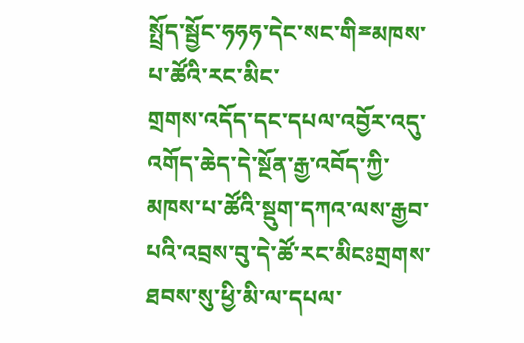སྤྲོད་སྦྱོང་ཧཧཧ་དེང་སང་གིྈམཁས་པ་ཚོའི་རང་མིང་
གྲགས་འདོད་དང་དཔལ་འབྱོར་འདུ་འགོད་ཆེད་དེ་སྔོན་རྒྱ་འབོད་ཀྱི་མཁས་པ་ཚོའི་སྡུག་དཀའ་ལས་རྒྱབ་པའི་འབྲས་བུ་དེ་ཚོ་རང་མིངཿགྲགས་ཐབས་སུ་ཕྱི་མི་ལ་དཔལ་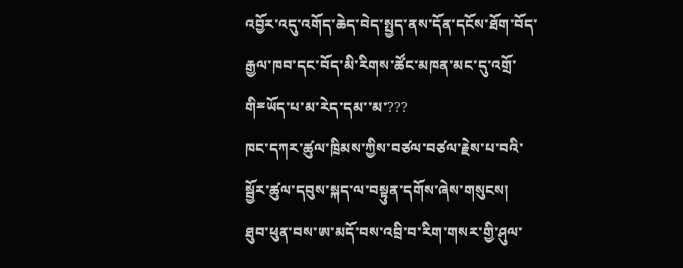འབྱོར་འདུ་འགོད་ཆེད་བེད་སྤྱད་ནས་དོན་དངོས་ཐོག་བོད་རྒྱལ་ཁབ་དང་བོད་མི་རིགས་ཚོང་མཁན་མང་དུ་འགྲོ་གིྈཡོད་པ་མ་རེད་དམ་་མ་???
ཁང་དཀར་ཚུལ་ཁྲིམས་ཀྱིས་བཙལ་བཙལ་རྗེས་པ་བའི་སྦྱོར་ཚུལ་དབུས་སྐད་ལ་བསྟུན་དགོས་ཞེས་གསུངས།
ཐུབ་ཕུན་བས་ཨ་མདོ་བས་འབྲི་བ་རིག་གསར་གྱི་ཤུལ་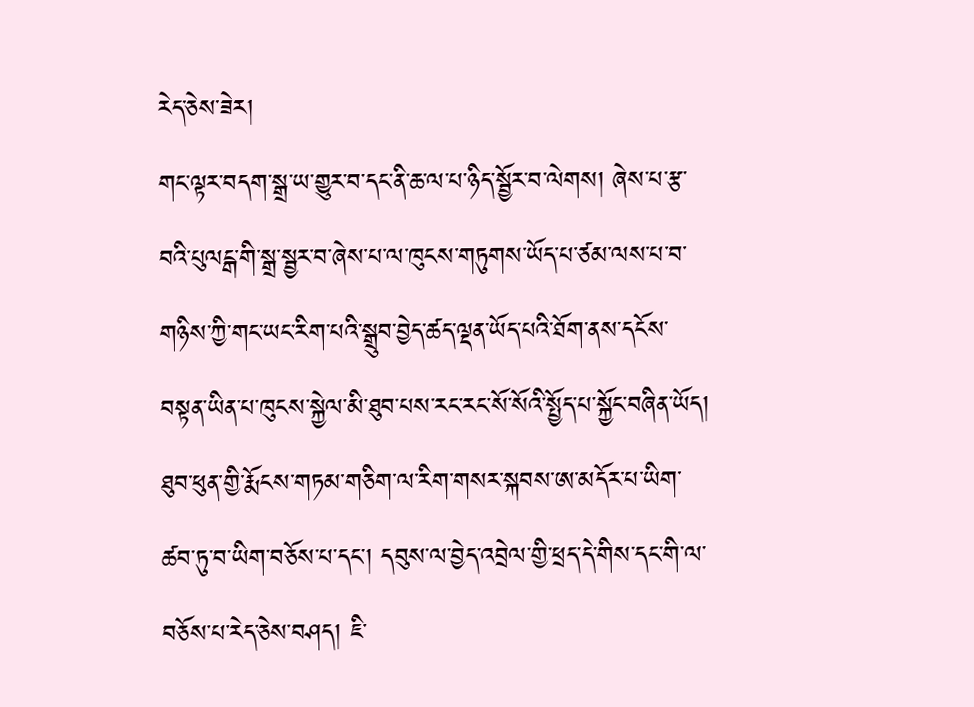རེད་ཅེས་ཟེར།
གང་ལྟར་བདག་སྒྲ་ཡ་གྱུར་བ་དང་ནི་ཆ་ལ་པ་ཉིད་སྦྱོར་བ་ལེགས། ཞེས་པ་རྩ་བའི་པུལངྒ་གི་སྒྲ་སྦྱར་བ་ཞེས་པ་ལ་ཁུངས་གཏུགས་ཡོད་པ་ཙམ་ལས་པ་བ་གཉིས་ཀྱི་གང་ཡང་རིག་པའི་སྒྲུབ་བྱེད་ཚད་ལྡན་ཡོད་པའི་ཐོག་ནས་དངོས་བསྟན་ཡིན་པ་ཁུངས་སྐྱེལ་མི་ཐུབ་པས་རང་རང་སོ་སོའི་སྤྱོད་པ་སྐྱོང་བཞིན་ཡོད།
ཐུབ་ཕུན་གྱི་རྨོངས་གཏམ་གཅིག་ལ་རིག་གསར་སྐབས་ཨ་མདོར་པ་ཡིག་ཚབ་ཏུ་བ་ཡིག་བཅོས་པ་དང་། དབུས་ལ་བྱེད་འབྲེལ་གྱི་ཕྲད་དེ་གིས་དང་གི་ལ་བཅོས་པ་རེད་ཅེས་བཤད། ཇི་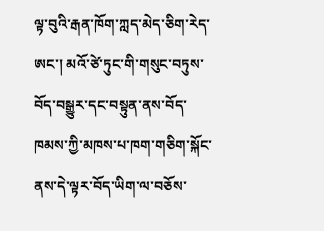ལྟ་བུའི་རྒན་ཁོག་ཀླད་མེད་ཅིག་རེད་ཨང་། མའོ་ཙེ་ཏུང་གི་གསུང་བཏུས་བོད་བསྒྱུར་དང་བསྟུན་ནས་བོད་ཁམས་ཀྱི་མཁས་པ་ཁག་གཅིག་སྐོང་ནས་དེ་ལྟར་བོད་ཡིག་ལ་བཅོས་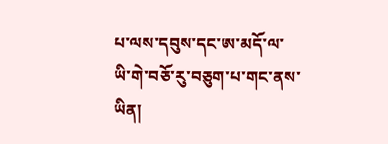པ་ལས་དབུས་དང་ཨ་མདོ་ལ་ཡི་གེ་བཅོ་རུ་བཅུག་པ་གང་ནས་ཡིན།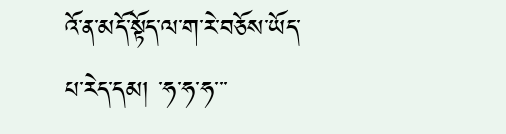འོ་ན་མདོ་སྟོད་ལ་ག་རེ་བཅོས་ཡོད་པ་རེད་དམ། ་ཧ་ཧ་ཧ་་་